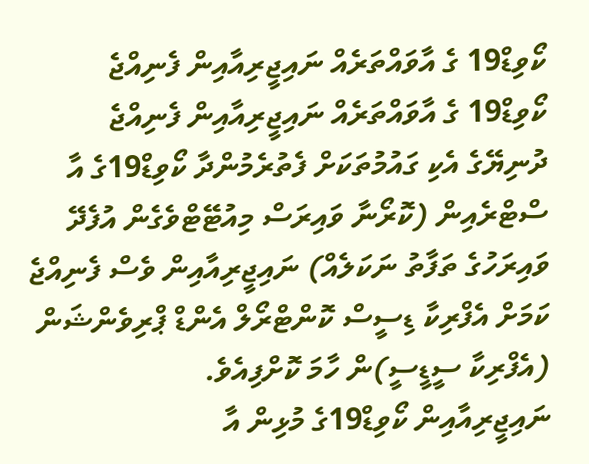ކޯވިޑް19 ގެ އާވައްތަރެއް ނައިޖީރިއާއިން ފެނިއްޖެ
ކޯވިޑް19 ގެ އާވައްތަރެއް ނައިޖީރިއާއިން ފެނިއްޖެ
ދުނިޔޭގެ އެކި ގައުމުތަކަށް ފެތުރެމުންދާ ކޯވިޑް19ގެ އާ ސްޓްރެއިން (ކޮރޯނާ ވައިރަސް މިއުޓޭޓްވެގެން އުފެދޭ ވައިރަހުގެ ތަފާތު ނަކަލެއް) ނައިޖީރިއާއިން ވެސް ފެނިއްޖެ ކަމަށް އެފްރިކާ ޑިސީސް ކޮންޓްރޯލް އެންޑް ޕްރިވެންޝަން (އެފްރިކާ ސީޑީސީ)ން ހާމަ ކޮށްފިއެވެ.
ނައިޖީރިއާއިން ކޯވިޑް19ގެ މުޅިން އާ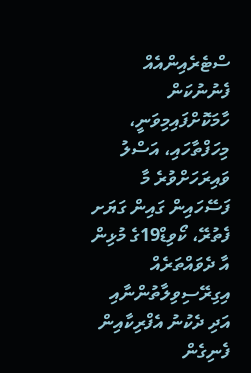ސްޓެރެއިންއެއް ފެނުނުކަން ހާމަކޮށްފައިމިވަނީ، މިހަފްތާހައި، އަސްލު ވައިރަހަށްވުރެ މާ ފަސޭހައިން ގައިން ގަޔަށ ފެތުރޭ، ކޯވިޑް19ގެ މުޅިން އާ ދެވައްތަރެއް އިގިރޭސިވިލާތުންނާއި އަދި ދެކުނު އެފްރިކާއިން ފެނިގެން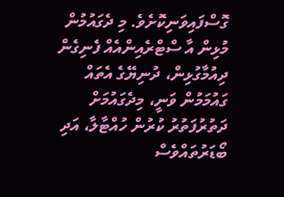ގޮސްފައިވަނިކޮށެވެ. މި ދެގައުމުން މުޅިން އާ ސްޓްރެއިންއެއް ފެނިގެން ދިއުމާގުޅިން، ދުނިޔޭގެ އެތައް ގައުމަމުން ވަނީ، މިދެގައުމަށް ދަތުރުފަތުރު ކުރުން ހުއްޓާލާ، އަދި ބޯޑަރުތައްވެސް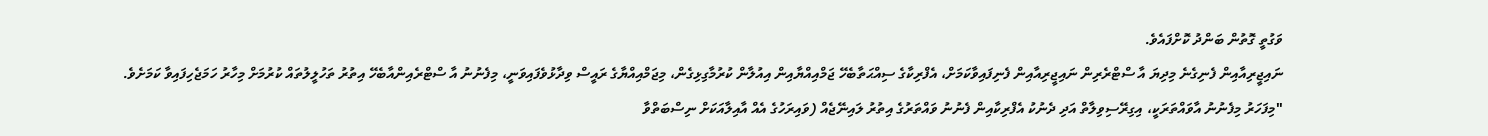ވަގުތީ ގޮތުން ބަންދު ކޮށްފައެވެ.
ނައިޖީރިއާއިން ފެނިގެނެ މިދިޔަ އާ ސްޓްރެރިން ނައިޖީރިއާއިން ފެނިފައިވާކަމަށް، އެފްރިކާގެ ސިއްޙަތާބެހޭ ޖަމްއިއްޔާއިން އިއުލާން ކުރުމާގިޅިގެން، މިޖަމްއިއްޔާގެ ރައީސް ވިދާޅުވެފައިވަނީ، މިފެނުނު އާ ސްޓްރެއިންއާބެހޭ އިތުރު ތަހުލީލުތައް ކުރުމަށް މިހާރު ހަމަޖެހިފައިވާ ކަމަށެވެ.
"މިފަހަރު މިފެނުނު އާވައްތަރަކީ، އިގިރޭސިވިލާތް އަދި ދެނުކު އެފްރިކާއިން ފެނުނު ވައްތަރުގެ އިތުރު ލައިނޭޖެއް (ވައިރަހުގެ އެއް އާއިލާއަކަށް ނިސްބަތްވާ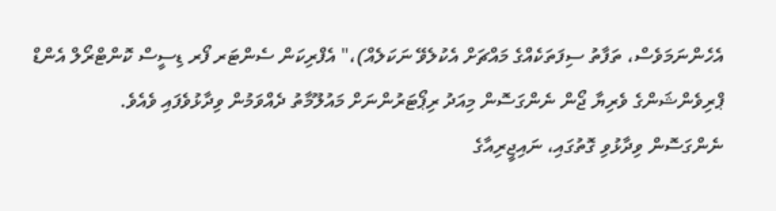އެހެންނަމަވެސް، ތަފާތު ސިފަތަކެއްގެ މައްޗަށް އެކުލެވޭ ނަކަލެއް)،" އެފްރިކަން ސެންޓަރ ފޯރ ޑިސީސް ކޮންޓްރޯލް އެންޑް ޕްރިވެންޝަންގެ ވެރިޔާ ޖޯން ނެންގަސޮން މިއަދު ރިޕޯޓަރުންނަށް މައުލޫމާތު ދެއްވަމުން ވިދާޅުވެފައި ވެއެވެ.
ނެންގަސޮން ވިދާޅުވި ގޮތުގައި، ނައިޖީރިއާގެ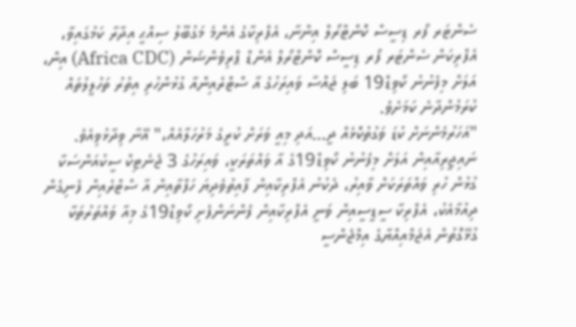ސެންޓަރ ފޯރ ޑިސީސް ކޮންޓްރޯލް އިންނާ، އެފްރިކާގެ އެންމެ މަގުބޫލު ސިއްޙީ އިދާރާ ކަމުގައިވާ، އެފްރިކަން ސެންޓަރ ފޯރ ޑިސީސް ކޮންޓްރޯލް އެންޑް ޕްރިވެންޝަން (Africa CDC) އިން، އަލަށް މިފެނުނު ކޯވިޑް19 ބަލި ޖައްސާ ވައިރަހުގެ އާ ސްޓްރެއިންއާ ގުޅުންހުރި އިތުރު ތަހުލީލުތައް ކުރަމުންދާނެ ކަމަށެވެ.
"އަހަރުމެންނަށް ކުޑަ ވަގުތުކޮޅެއް ދީ…އަދި މިއީ ވަރަށް ކުރީގެ މަރުހަލާއެއް،" އޭނާ ވިދާޅުވިއެވެ.
ނައިޖީރިއާއިން އަލަށް މިފެނުނު ކޯވިޑް19ގެ އާ ވައްތަރަކީ، ވައިރަހުގެ 3 ޖެނެޓިކް ސީކުއަންސަކާ ގުޅުން ހުރި ވައްތަރަކަށް ވާއިރު، ދެކުނު އެފްރިކާއިން ފާއިތުވެދިޔަ ހަފްތާއިން އާ ސްޓްރެއިން ފެނިގެން ދިއުމާއެކު، އެފްރިކާ ސީޑީސީއިން ވަނީ އެފްރިކާއިން ފެންނަންފެށި ކޯވިޑް19ގެ މިއާ ވައްތަރުތަކާ ގުޅޭގޮތުން އެޖަމްއިއްޔާގެ އިމްޖެންސީ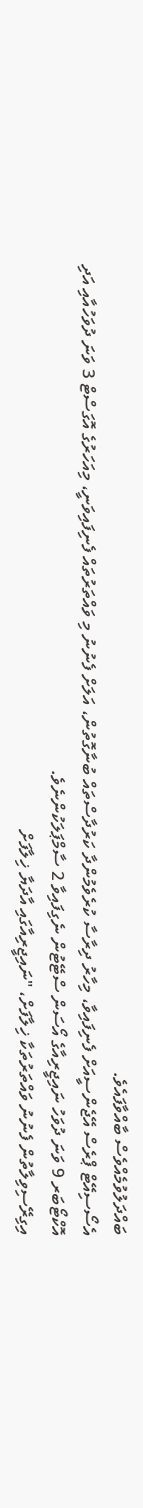ބައްދަލުވުމެއްވެސް ބާއްވާފައެވެ.
އެސޯސިއޭޓް ޕްރެސް އޭޖެންސީއަށް ފެނިފައިވާ، މިހާރު ދިރާސާ ކުރެވެމުންދާ ކަރުދާސްތައް ބުނާގޮތުން، އަލަށް ފެނުނު މި ވައްތަރުތައް ފެނިފައިވަނީ، މިއަހަރުގެ އޮގަސްޓް 3 ވަނަ ދުވަހުއާއި އަދި އޮކްޓޯބަރ 9 ވަނަ ދުވަހު ނައިޖީރިއާގެ އޯސަން ސްޓޭޓުން ނެގިފައިވާ 2 ސާމްޕަލަކުންނެވެ.
އިގިރޭސިވިލާތުން ފެނުނު ވައްތަރުތަކާ ޚިލާފަށް، "ނައިޖީރިއާގައި އާދަޔާ ޚިލާފަށް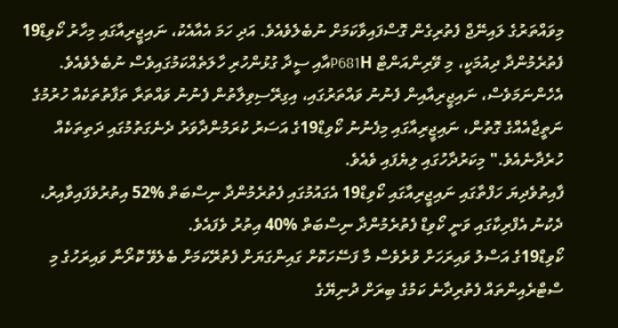މިވައްތަރުގެ ލައިނޭޖް ފެތުރިގެން ގޮސްފައިވާކަމަށް ނުބެލެވެއެވެ. އަދި ހަމަ އެއާއެކު، ނައިޖީރިއާގައި މިހާރު ކޯވިޑް19 ފެތުރެމުންދާ ދިއުމަކީ، މި ވޭރިންއަންޓް P681Hއާއި ސީދާ ގުޅުންހުރި ހާލަތެއްކަމުގައިވެސް ނުބެލެވެއެވެ. އެހެންނަމަވެސް، ނައިޖީރިއާއިން ފެނުނު ވައްތަރުގައި، އިގިރޭސިވިލާތުން ފެނުނު ވައްތަރާ ތަފާތުތަކެއް ހުރުމުގެ ނަތީޖާއެއްގެ ގޮތުން، ނައިޖީރިއާގައި މިފެނުނު ކޯވިޑް19ގެ އަސަރު ކުރަމުންދާވަރު ދެނެގަތުމުގައި ދަތިތަކެއް ހުރެދާނެއެވެ." މިކަރުދާހުގައި ލިޔެފައި ވެއެވެ.
ފާއިތުވެދިޔަ ހަފްތާގައި ނައިޖީރިއާގައި ކޯވިޑް19 އެގައުމުގައި ފެތުރެމުންދާ ނިސްބަތް %52 އިތުރުވެފައިވާއިރު، ދެކުނު އެފްރިކާގައި ވަނީ ކޯވިޑް ފެތުރެމުންދާ ނިސްބަތް %40 އިތުރު ވެފައެވެ.
ކޯވިޑް19ގެ އަސްލު ވައިރަހަށް ވުރެވެސް މާ ފަސޭހަކޮށް ގައިންގަޔަށް ފެތުރޭކަމަށް ބެލެވޭ ކޮރޯނާ ވައިރަހުގެ މި ސްޓްރެއިންތައް ފެތުރިދާނެ ކަމުގެ ބިރަށް ދުނިޔޭގެ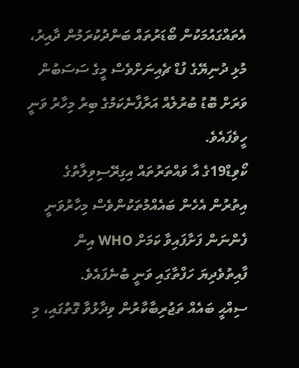އެތައްގައުމަކުން ބޯޑަރުތައް ބަންދުކުރަމުން ދާއިރު، މުޅި ދުނިޔޭގެ ފުޑް ޗެއިނަށްވެސް މީގެ ސަސަބުން ވަރަށް ބޮޑު ބުރުލެއް އަރާފާނެކަމުގެ ބިރު މިހާރު ވަނީ ހީވެފައެވެ.
ކޯވިޑް19ގެ އާ ވައްތަރުތައް އިގިރޭސިވިލާތުގެ އިތުރުން އެހެން ބައެއްމުތަކުންވެސް މިހާރުވަނީ ފެންނަން ފަށާފައިވާ ކަމަށް WHO އިން ފާއިތުވެދިޔަ ހަފްތާގައި ވަނީ ބުނެފައެވެ.
ސިއްޙީ ބައެއް ތަޖުރިބާކާރުން ވިދާޅުވާ ގޮތުގައި، މި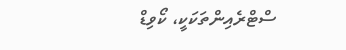ސްޓްރެއިންތަކަކީ، ކޯވިޑް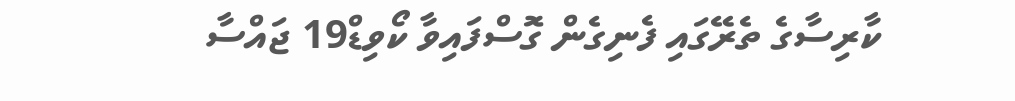ކާރިސާގެ ތެރޭގައި ފެނިގެން ގޮސްފައިވާ ކޯވިޑް19 ޖައްސާ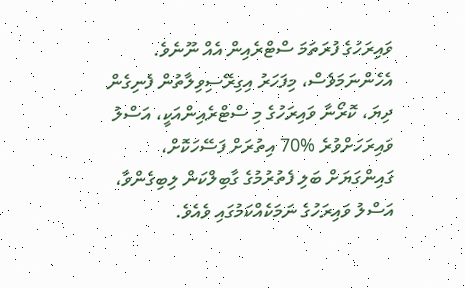ވައިރަހުގެ ފުރަތަމަ ސްޓްރެއިން އެއް ނޫނެވެ. އެހެންނަމަވެސް، މިފަހަރު އިގިރޭސިވިލާތުން ފެނިގެން ދިޔަ، ކޮރޯނާ ވައިރަހުގެ މި ސްޓްރެއިންއަކީ، އަސްލު ވައިރަހަށްވުރެ %70 އިތުރަށް ފަސޭހަކޮށް، ގައިންގަޔަށް ބަލި ފެތުރުމުގެ ގާބިލްކަން ލިބިގެންވާ، އަސްލު ވައިރަހުގެ ނަމަކެއްކަމުގައި ވެއެވެ.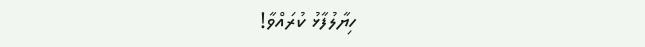ހިޔާލުފާޅު ކުރައްވާ!